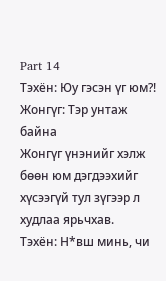Part 14
Тэхён: Юу гэсэн үг юм?!
Жонгүг: Тэр унтаж байна
Жонгүг үнэнийг хэлж бөөн юм дэгдээхийг хүсээгүй тул зүгээр л худлаа ярьчхав.
Тэхён: Н*вш минь, чи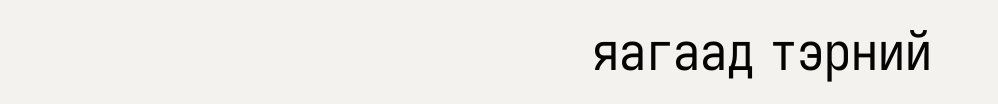яагаад тэрний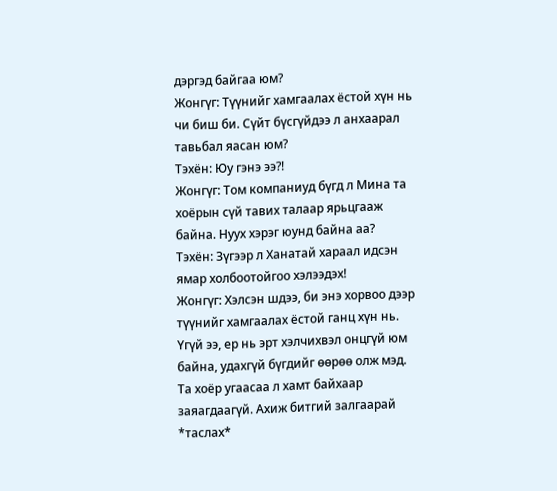дэргэд байгаа юм?
Жонгүг: Түүнийг хамгаалах ёстой хүн нь чи биш би. Сүйт бүсгүйдээ л анхаарал тавьбал яасан юм?
Тэхён: Юу гэнэ ээ?!
Жонгүг: Том компаниуд бүгд л Мина та хоёрын сүй тавих талаар ярьцгааж байна. Нуух хэрэг юунд байна аа?
Тэхён: Зүгээр л Ханатай хараал идсэн ямар холбоотойгоо хэлээдэх!
Жонгүг: Хэлсэн шдээ, би энэ хорвоо дээр түүнийг хамгаалах ёстой ганц хүн нь. Үгүй ээ, ер нь эрт хэлчихвэл онцгүй юм байна, удахгүй бүгдийг өөрөө олж мэд. Та хоёр угаасаа л хамт байхаар заяагдаагүй. Ахиж битгий залгаарай *таслах*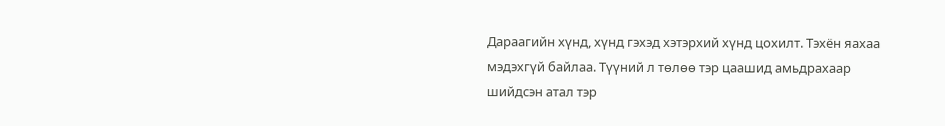Дараагийн хүнд, хүнд гэхэд хэтэрхий хүнд цохилт. Тэхён яахаа мэдэхгүй байлаа. Түүний л төлөө тэр цаашид амьдрахаар шийдсэн атал тэр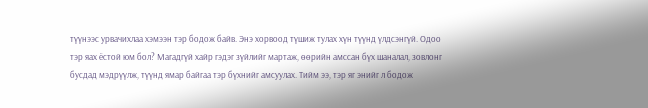түүнээс урвачихлаа хэмээн тэр бодож байв. Энэ хорвоод түшиж тулах хүн түүнд үлдсэнгүй. Одоо тэр яах ёстой юм бол? Магадгүй хайр гэдэг зүйлийг мартаж, өөрийн амссан бүх шаналал, зовлонг бусдад мэдрүүлж, түүнд ямар байгаа тэр бүхнийг амсуулах. Тийм ээ, тэр яг энийг л бодож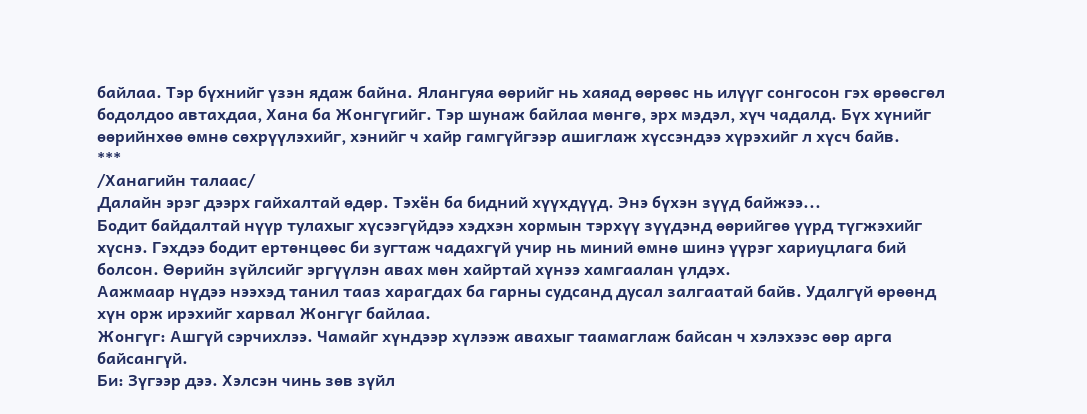байлаа. Тэр бүхнийг үзэн ядаж байна. Ялангуяа өөрийг нь хаяад өөрөөс нь илүүг сонгосон гэх өрөөсгөл бодолдоо автахдаа, Хана ба Жонгүгийг. Тэр шунаж байлаа мөнгө, эрх мэдэл, хүч чадалд. Бүх хүнийг өөрийнхөө өмнө сөхрүүлэхийг, хэнийг ч хайр гамгүйгээр ашиглаж хүссэндээ хүрэхийг л хүсч байв.
***
/Ханагийн талаас/
Далайн эрэг дээрх гайхалтай өдөр. Тэхён ба бидний хүүхдүүд. Энэ бүхэн зүүд байжээ...
Бодит байдалтай нүүр тулахыг хүсээгүйдээ хэдхэн хормын тэрхүү зүүдэнд өөрийгөө үүрд түгжэхийг хүснэ. Гэхдээ бодит ертөнцөөс би зугтаж чадахгүй учир нь миний өмнө шинэ үүрэг хариуцлага бий болсон. Өөрийн зүйлсийг эргүүлэн авах мөн хайртай хүнээ хамгаалан үлдэх.
Аажмаар нүдээ нээхэд танил тааз харагдах ба гарны судсанд дусал залгаатай байв. Удалгүй өрөөнд хүн орж ирэхийг харвал Жонгүг байлаа.
Жонгүг: Ашгүй сэрчихлээ. Чамайг хүндээр хүлээж авахыг таамаглаж байсан ч хэлэхээс өөр арга байсангүй.
Би: Зүгээр дээ. Хэлсэн чинь зөв зүйл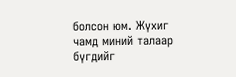болсон юм. Жүхиг чамд миний талаар бүгдийг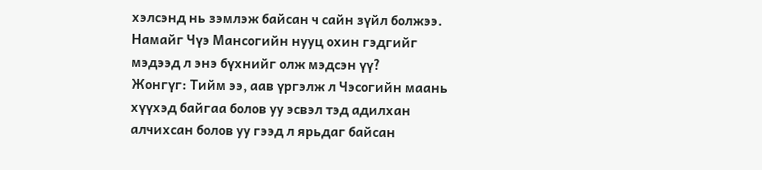хэлсэнд нь зэмлэж байсан ч сайн зүйл болжээ. Намайг Чүэ Мансогийн нууц охин гэдгийг мэдээд л энэ бүхнийг олж мэдсэн үү?
Жонгүг: Тийм ээ, аав үргэлж л Чэсогийн маань хүүхэд байгаа болов уу эсвэл тэд адилхан алчихсан болов уу гээд л ярьдаг байсан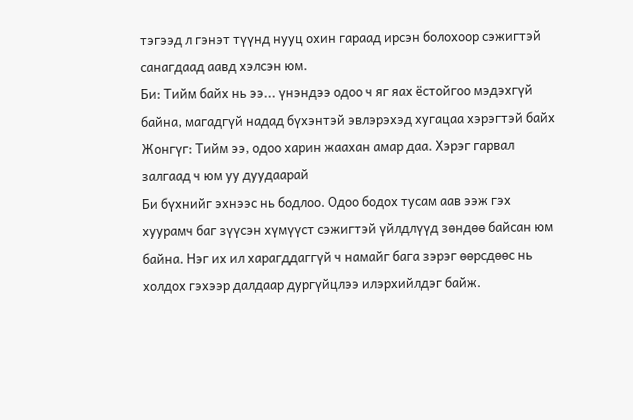тэгээд л гэнэт түүнд нууц охин гараад ирсэн болохоор сэжигтэй санагдаад аавд хэлсэн юм.
Би: Тийм байх нь ээ... үнэндээ одоо ч яг яах ёстойгоо мэдэхгүй байна, магадгүй надад бүхэнтэй эвлэрэхэд хугацаа хэрэгтэй байх
Жонгүг: Тийм ээ, одоо харин жаахан амар даа. Хэрэг гарвал залгаад ч юм уу дуудаарай
Би бүхнийг эхнээс нь бодлоо. Одоо бодох тусам аав ээж гэх хуурамч баг зүүсэн хүмүүст сэжигтэй үйлдлүүд зөндөө байсан юм байна. Нэг их ил харагддаггүй ч намайг бага зэрэг өөрсдөөс нь холдох гэхээр далдаар дургүйцлээ илэрхийлдэг байж.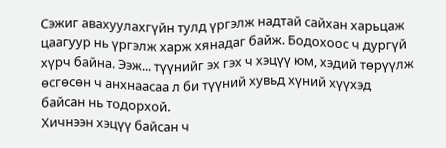Сэжиг авахуулахгүйн тулд үргэлж надтай сайхан харьцаж цаагуур нь үргэлж харж хянадаг байж. Бодохоос ч дургүй хүрч байна. Ээж... түүнийг эх гэх ч хэцүү юм, хэдий төрүүлж өсгөсөн ч анхнаасаа л би түүний хувьд хүний хүүхэд байсан нь тодорхой.
Хичнээн хэцүү байсан ч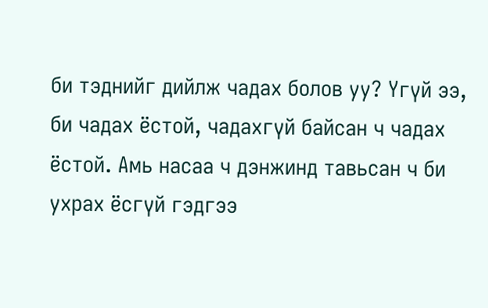би тэднийг дийлж чадах болов уу? Үгүй ээ, би чадах ёстой, чадахгүй байсан ч чадах ёстой. Амь насаа ч дэнжинд тавьсан ч би ухрах ёсгүй гэдгээ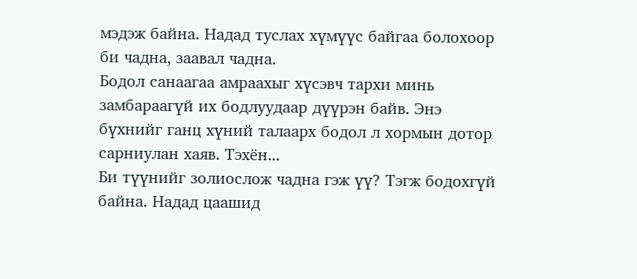мэдэж байна. Надад туслах хүмүүс байгаа болохоор би чадна, заавал чадна.
Бодол санаагаа амраахыг хүсэвч тархи минь замбараагүй их бодлуудаар дүүрэн байв. Энэ бүхнийг ганц хүний талаарх бодол л хормын дотор сарниулан хаяв. Тэхён...
Би түүнийг золиослож чадна гэж үү? Тэгж бодохгүй байна. Надад цаашид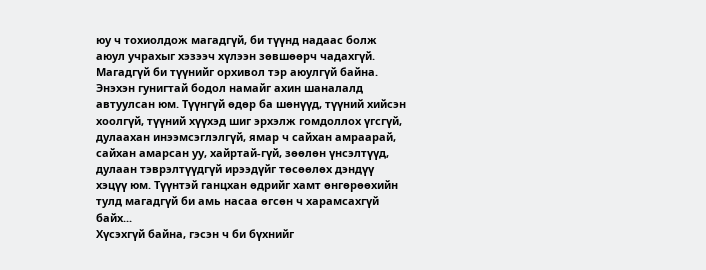юу ч тохиолдож магадгүй, би түүнд надаас болж аюул учрахыг хэзээч хүлээн зөвшөөрч чадахгүй. Магадгүй би түүнийг орхивол тэр аюулгүй байна.
Энэхэн гунигтай бодол намайг ахин шаналалд автуулсан юм. Түүнгүй өдөр ба шөнүүд, түүний хийсэн хоолгүй, түүний хүүхэд шиг эрхэлж гомдоллох үгсгүй, дулаахан инээмсэглэлгүй, ямар ч сайхан амраарай, сайхан амарсан уу, хайртай-гүй, зөөлөн үнсэлтүүд, дулаан тэврэлтүүдгүй ирээдүйг төсөөлөх дэндүү хэцүү юм. Түүнтэй ганцхан өдрийг хамт өнгөрөөхийн тулд магадгүй би амь насаа өгсөн ч харамсахгүй байх...
Хүсэхгүй байна, гэсэн ч би бүхнийг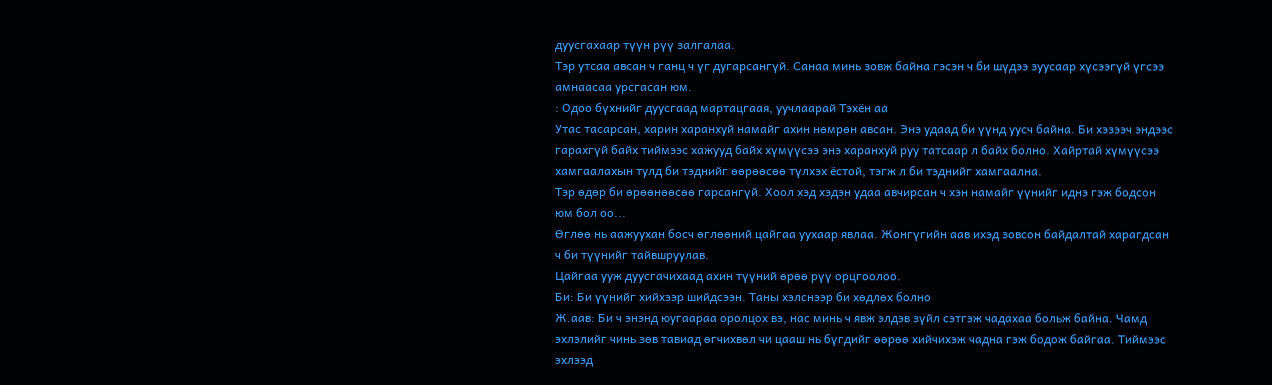дуусгахаар түүн рүү залгалаа.
Тэр утсаа авсан ч ганц ч үг дугарсангүй. Санаа минь зовж байна гэсэн ч би шүдээ зуусаар хүсээгүй үгсээ амнаасаа урсгасан юм.
: Одоо бүхнийг дуусгаад мартацгаая, уучлаарай Тэхён аа
Утас тасарсан, харин харанхуй намайг ахин нөмрөн авсан. Энэ удаад би үүнд уусч байна. Би хэзээч эндээс гарахгүй байх тиймээс хажууд байх хүмүүсээ энэ харанхуй руу татсаар л байх болно. Хайртай хүмүүсээ хамгаалахын тулд би тэднийг өөрөөсөө түлхэх ёстой, тэгж л би тэднийг хамгаална.
Тэр өдөр би өрөөнөөсөө гарсангүй. Хоол хэд хэдэн удаа авчирсан ч хэн намайг үүнийг иднэ гэж бодсон юм бол оо...
Өглөө нь аажуухан босч өглөөний цайгаа уухаар явлаа. Жонгүгийн аав ихэд зовсон байдалтай харагдсан ч би түүнийг тайвшруулав.
Цайгаа ууж дуусгачихаад ахин түүний өрөө рүү орцгоолоо.
Би: Би үүнийг хийхээр шийдсээн. Таны хэлснээр би хөдлөх болно
Ж.аав: Би ч энэнд юугаараа оролцох вэ, нас минь ч явж элдэв зүйл сэтгэж чадахаа больж байна. Чамд эхлэлийг чинь зөв тавиад өгчихвөл чи цааш нь бүгдийг өөрөө хийчихэж чадна гэж бодож байгаа. Тиймээс эхлээд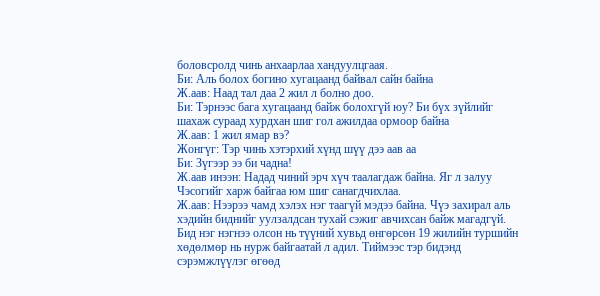боловсролд чинь анхаарлаа хандуулцгаая.
Би: Аль болох богино хугацаанд байвал сайн байна
Ж.аав: Наад тал даа 2 жил л болно доо.
Би: Тэрнээс бага хугацаанд байж болохгүй юу? Би бүх зүйлийг шахаж сураад хурдхан шиг гол ажилдаа ормоор байна
Ж.аав: 1 жил ямар вэ?
Жонгүг: Тэр чинь хэтэрхий хүнд шүү дээ аав аа
Би: Зүгээр ээ би чадна!
Ж.аав инээн: Надад чиний эрч хүч таалагдаж байна. Яг л залуу Чэсогийг харж байгаа юм шиг санагдчихлаа.
Ж.аав: Нээрээ чамд хэлэх нэг таагүй мэдээ байна. Чүэ захирал аль хэдийн биднийг уулзалдсан тухай сэжиг авчихсан байж магадгүй. Бид нэг нэгнээ олсон нь түүний хувьд өнгөрсөн 19 жилийн туршийн хөдөлмөр нь нурж байгаатай л адил. Тиймээс тэр бидэнд сэрэмжлүүлэг өгөөд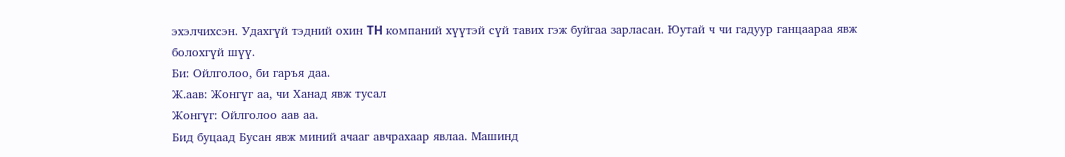эхэлчихсэн. Удахгүй тэдний охин TH компаний хүүтэй сүй тавих гэж буйгаа зарласан. Юутай ч чи гадуур ганцаараа явж болохгүй шүү.
Би: Ойлголоо, би гаръя даа.
Ж.аав: Жонгүг аа, чи Ханад явж тусал
Жонгүг: Ойлголоо аав аа.
Бид буцаад Бусан явж миний ачааг авчрахаар явлаа. Машинд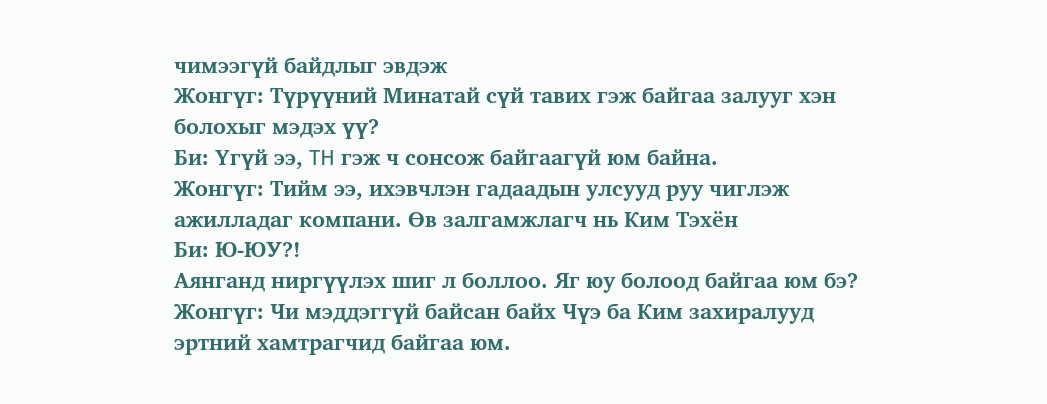чимээгүй байдлыг эвдэж
Жонгүг: Түрүүний Минатай сүй тавих гэж байгаа залууг хэн болохыг мэдэх үү?
Би: Үгүй ээ, TH гэж ч сонсож байгаагүй юм байна.
Жонгүг: Тийм ээ, ихэвчлэн гадаадын улсууд руу чиглэж ажилладаг компани. Өв залгамжлагч нь Ким Тэхён
Би: Ю-ЮУ?!
Аянганд ниргүүлэх шиг л боллоо. Яг юу болоод байгаа юм бэ?
Жонгүг: Чи мэддэггүй байсан байх Чүэ ба Ким захиралууд эртний хамтрагчид байгаа юм.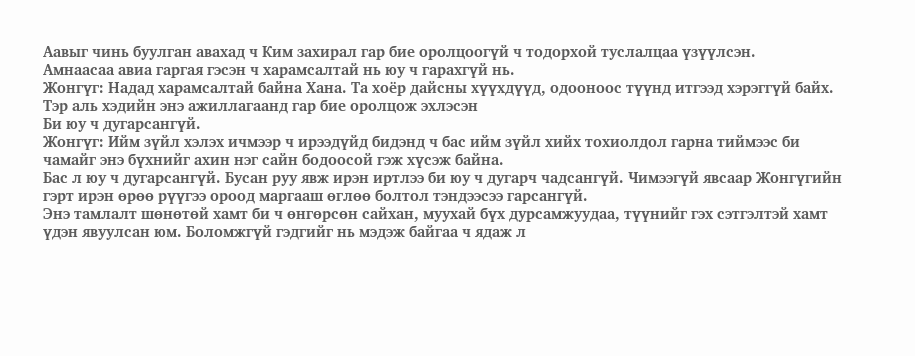Аавыг чинь буулган авахад ч Ким захирал гар бие оролцоогүй ч тодорхой туслалцаа үзүүлсэн.
Амнаасаа авиа гаргая гэсэн ч харамсалтай нь юу ч гарахгүй нь.
Жонгүг: Надад харамсалтай байна Хана. Та хоёр дайсны хүүхдүүд, одооноос түүнд итгээд хэрэггүй байх. Тэр аль хэдийн энэ ажиллагаанд гар бие оролцож эхлэсэн
Би юу ч дугарсангүй.
Жонгүг: Ийм зүйл хэлэх ичмээр ч ирээдүйд бидэнд ч бас ийм зүйл хийх тохиолдол гарна тиймээс би чамайг энэ бүхнийг ахин нэг сайн бодоосой гэж хүсэж байна.
Бас л юу ч дугарсангүй. Бусан руу явж ирэн иртлээ би юу ч дугарч чадсангүй. Чимээгүй явсаар Жонгүгийн гэрт ирэн өрөө рүүгээ ороод маргааш өглөө болтол тэндээсээ гарсангүй.
Энэ тамлалт шөнөтөй хамт би ч өнгөрсөн сайхан, муухай бүх дурсамжуудаа, түүнийг гэх сэтгэлтэй хамт үдэн явуулсан юм. Боломжгүй гэдгийг нь мэдэж байгаа ч ядаж л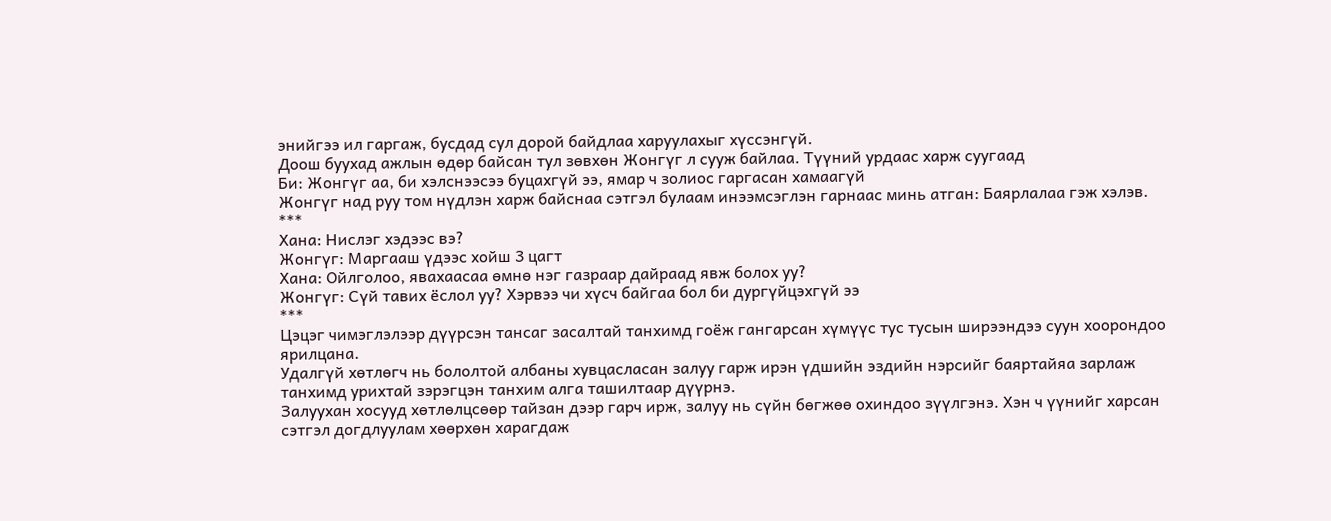энийгээ ил гаргаж, бусдад сул дорой байдлаа харуулахыг хүссэнгүй.
Доош буухад ажлын өдөр байсан тул зөвхөн Жонгүг л сууж байлаа. Түүний урдаас харж суугаад
Би: Жонгүг аа, би хэлснээсээ буцахгүй ээ, ямар ч золиос гаргасан хамаагүй
Жонгүг над руу том нүдлэн харж байснаа сэтгэл булаам инээмсэглэн гарнаас минь атган: Баярлалаа гэж хэлэв.
***
Хана: Нислэг хэдээс вэ?
Жонгүг: Маргааш үдээс хойш 3 цагт
Хана: Ойлголоо, явахаасаа өмнө нэг газраар дайраад явж болох уу?
Жонгүг: Сүй тавих ёслол уу? Хэрвээ чи хүсч байгаа бол би дургүйцэхгүй ээ
***
Цэцэг чимэглэлээр дүүрсэн тансаг засалтай танхимд гоёж гангарсан хүмүүс тус тусын ширээндээ суун хоорондоо ярилцана.
Удалгүй хөтлөгч нь бололтой албаны хувцасласан залуу гарж ирэн үдшийн эздийн нэрсийг баяртайяа зарлаж танхимд урихтай зэрэгцэн танхим алга ташилтаар дүүрнэ.
Залуухан хосууд хөтлөлцсөөр тайзан дээр гарч ирж, залуу нь сүйн бөгжөө охиндоо зүүлгэнэ. Хэн ч үүнийг харсан сэтгэл догдлуулам хөөрхөн харагдаж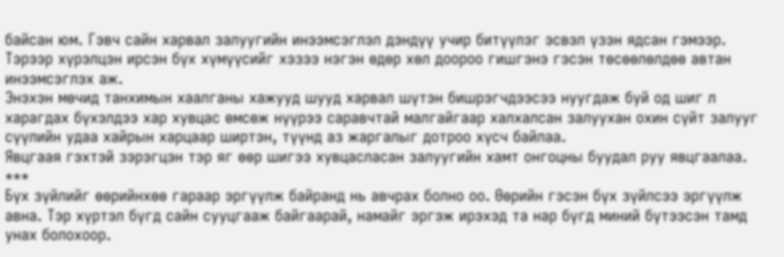байсан юм. Гэвч сайн харвал залуугийн инээмсэглэл дэндүү учир битүүлэг эсвэл үзэн ядсан гэмээр. Тэрээр хүрэлцэн ирсэн бүх хүмүүсийг хэзээ нэгэн өдөр хөл доороо гишгэнэ гэсэн төсөөлөлдөө автан инээмсэглэх аж.
Энэхэн мөчид танхимын хаалганы хажууд шууд харвал шүтэн бишрэгчдээсээ нуугдаж буй од шиг л харагдах бүхэлдээ хар хувцас өмсөж нүүрээ саравчтай малгайгаар халхалсан залуухан охин сүйт залууг сүүлийн удаа хайрын харцаар ширтэн, түүнд аз жаргалыг дотроо хүсч байлаа.
Явцгаая гэхтэй зэрэгцэн тэр яг өөр шигээ хувцасласан залуугийн хамт онгоцны буудал руу явцгаалаа.
***
Бүх зүйлийг өөрийнхөө гараар эргүүлж байранд нь авчрах болно оо. Өөрийн гэсэн бүх зүйлсээ эргүүлж авна. Тэр хүртэл бүгд сайн сууцгааж байгаарай, намайг эргэж ирэхэд та нар бүгд миний бүтээсэн тамд унах болохоор.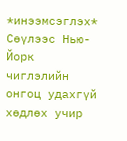*инээмсэглэх*
Сөүлээс Нью-Йорк чиглэлийн онгоц удахгүй хөдлөх учир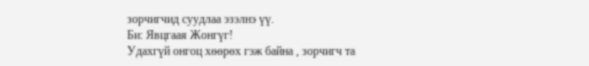зорчигчид суудлаа эзэлнэ үү.
Би: Явцгаая Жонгүг!
Удахгүй онгоц хөөрөх гэж байна , зорчигч та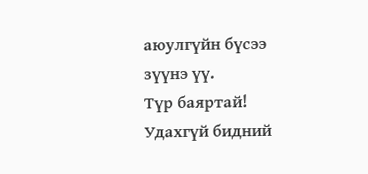аюулгүйн бүсээ зүүнэ үү.
Түр баяртай! Удахгүй бидний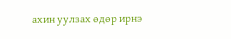ахин уулзах өдөр ирнэ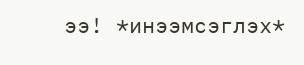ээ! *инээмсэглэх*